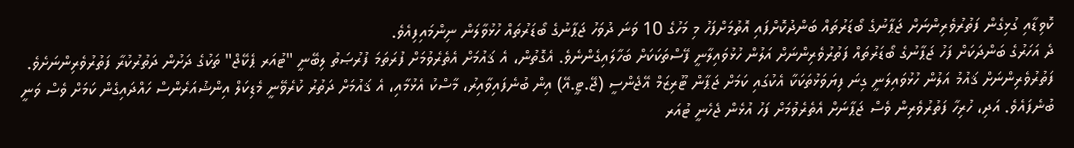ކޮވިޑާއި ގުޅިގެން ފަތުރުވެރިންނަށް ޖަޕާނުގެ ބޯޑަރުތައް ބަންދުކޮށްފައި އޮތުމަށްފަހު މި މަހުގެ 10 ވަނަ ދުވަހު ޖަޕާނުގެ ބޯޑަރުތައް ހުޅުވާލަން ނިންމައިފިއެވެ.
ދެ އަހަރުގެ ބަންދަކަށް ފަހު ޖަޕާނުގެ ބޯޑަރުތައް ފަތުރުވެރިންނަށް އަލުން ހުޅުވައިލާނީ ފޭސްތަކަކަށް ބަހާލައިގެންނެވެ. އެގޮތުން، އެ ޤައުމަށް އެތެރެވުމަށް ފުރަތަމަ ފުރުޞަތު ލިބޭނީ "ޓުއަރ ޕެކޭޖް" ތަކުގެ ދަށުން ދަތުރުކުރާ ފަތުރުވެރިންނަށެވެ.
ފަތުރުވެރިންނަށް ޤައުމު އަލުން ހުޅުވައިލަނީ ގިނަ ފިޔަވަޅުތަކަކާ އެކުގައި ކަމަށް ޖަޕާން ޓޫރިޒަމް އޭޖެންސީ (ޖޭ.ޓީ.އޭ) އިން ބުނެފައިވާއިރު، މާސްކު އެޅުމާއި، އެ ޤައުމަށް ދަތުރު ކުރެވޭނީ މެޑިކަލް އިންޝުއަރެންސް ހައްދައިގެން ކަމަށް ވެސް ވަނީ ބުނެފައެވެ. އަދި، ހުރިހާ ފަތުރުވެރިން ވެސް ޖަޕާނަށް އެތެރެވުމަށް ފަހު އުޅެން ޖެހެނީ ޓުއަރ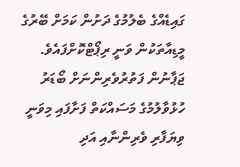ގައިޑެއްގެ ބެލުމުގެ ދަށުން ކަމަށް ބޭރުގެ މީޑިއާތަކުން ވަނީ ރިޕޯޓްކޮށްފައެވެ.
ޖަޕާނުން ފަތުރުވެރިންނަށް ބޯޑަރު ހުޅުވާލުމުގެ މަސައްކަތް ފަށާފައި މިވަނީ ވިޔަފާރި ވެރިންނާއި އަދި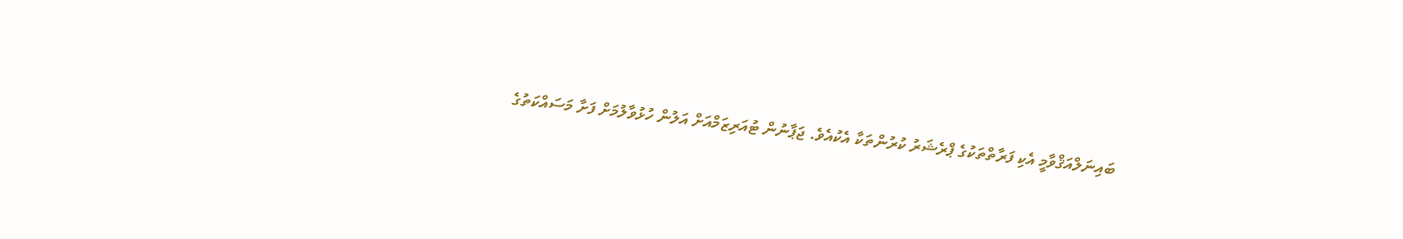ބައިނަލްއަޤްވާމީ އެކި ފަރާތްތަކުގެ ޕްރެޝަރު ކުރުންތަކާ އެކުއެވެ. ޖަޕާނުން ޓުއަރިޒަމްއަށް އަލުން ހުޅުވާލުމަށް ފަށާ މަސައްކަތުގެ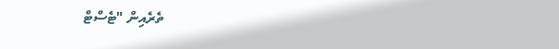ތެރެއިން "ޓެސްޓް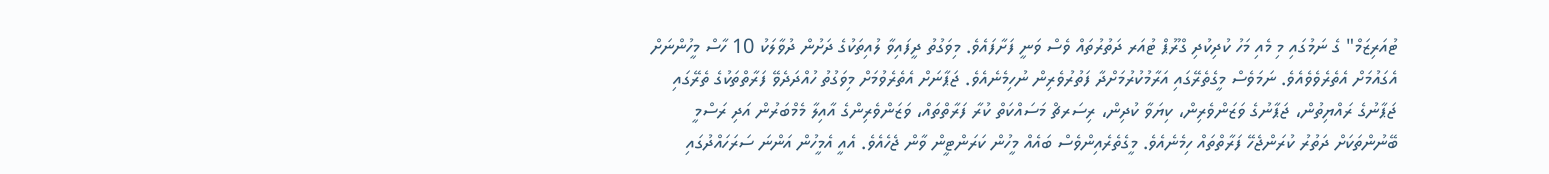ޓުއަރިޒަމް" ގެ ނަމުގައި މި މެއި މަހު ކުދިކުދި ގްރޫޕް ޓުއަރ ދަތުރުތައް ވެސް ވަނީ ފަށާފައެވެ. މިވަގުތު ދީފައިވާ ލުއިތަކުގެ ދަށުން ދުވާލަކު 10 ހާސް މީހުންނަށް އެގައުމަށް އެތެރެވެވެއެވެ. ނަމަވެސް މީގެތެރޭގައި އަރާމުކުރުމަށްދާ ފަތުރުވެރިން ނުހިމެނެއެވެ. ޖަޕާނަށް އެތެރެވުމަށް މިވަގުތު ހުއްދަދެވޭ ފަރާތްތަކުގެ ތެރޭގައި ޖަޕާނުގެ ރައްޔިތުން، ޖަޕާނުގެ ވަޒަންވެރިން، ކިޔަވާ ކުދިން، ރިސަރޗް މަސައްކަތް ކުރާ ފަރާތްތައް، ވަޒަންވެރިންގެ އާއިލާ މެމްބަރުން އަދި ރަސްމީ ބޭނުންތަކަށް ދަތުރު ކުރަންޖެހޭ ފަރާތްތައް ހިމެނެއެވެ. މީގެތެރެއިންވެސް ބައެއް މީހުން ކަރަންޓީން ވާން ޖެހެއެވެ. އެއީ އެމީހުން އަންނަ ސަރަހައްދުގައި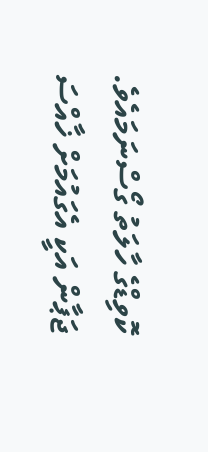ކޮވިޑްގެ ހާލަތު ގޯސްނަމައެވެ.
ޖަޕާން އަކީ އެގައުމަށް ޚާއްސަ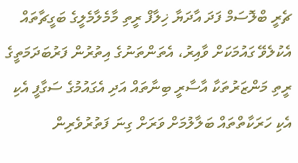ޗެރީ ބްލޮސަމް ފަދަ އާދަޔާ ޚިލާފް ރީތި މާމެލާމެލީގެ ބަގީޗާތައް އެކުލެވޭ ގައުމަކަށް ވާއިރު، އެތަންތަނުގެ އިތުރުން ފަރުބަދަމަތީގެ ރީތި މަންޒަރުތަކާ އާސާރީ ބިނާތައް އަދި އެގައުމުގެ ސަގާފީ އެކި އެކި ހަރަކާތްތައް ބަލާލުމަށް ވަރަށް ގިނަ ފަތުރުވެރިން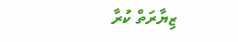ޒިޔާރަތް ކުރާ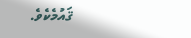ޤައުމެކެވެ.